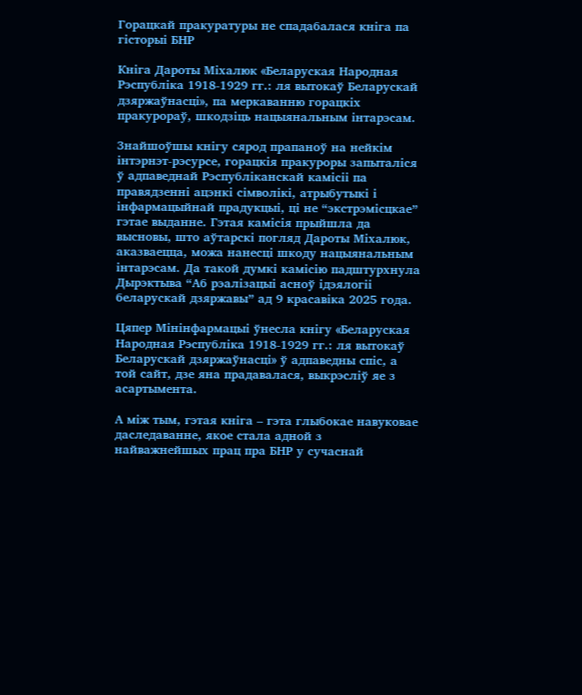Горацкай пракуратуры не спадабалася кніга па гісторыі БНР

Кніга Дароты Міхалюк «Беларуская Народная Рэспублiка 1918-1929 гг.: ля вытокаў Беларускай дзяржаўнасці», па меркаванню горацкіх пракурораў, шкодзіць нацыянальным інтарэсам.

Знайшоўшы кнігу сярод прапаноў на нейкім інтэрнэт-рэсурсе, горацкія пракуроры запыталіся ў адпаведнай Рэспубліканскай камісіі па правядзенні ацэнкі сімволікі, атрыбутыкі і інфармацыйнай прадукцыі, ці не “экстрэмісцкае” гэтае выданне. Гэтая камісія прыйшла да высновы, што аўтарскі погляд Дароты Міхалюк, аказваецца, можа нанесці шкоду нацыянальным інтарэсам. Да такой думкі камісію падштурхнула Дырэктыва “Аб рэалізацыі асноў ідэялогіі беларускай дзяржавы” ад 9 красавіка 2025 года.

Цяпер Мінінфармацыі ўнесла кнігу «Беларуская Народная Рэспублiка 1918-1929 гг.: ля вытокаў Беларускай дзяржаўнасці» ў адпаведны спіс, а той сайт, дзе яна прадавалася, выкрэсліў яе з асартымента.

А між тым, гэтая кніга – гэта глыбокае навуковае даследаванне, якое стала адной з найважнейшых прац пра БНР у сучаснай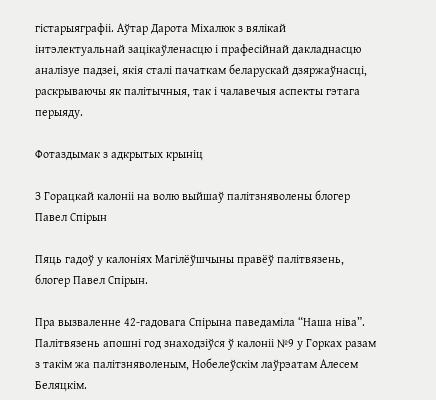гістарыяграфіі. Аўтар Дарота Міхалюк з вялікай інтэлектуальнай зацікаўленасцю і прафесійнай дакладнасцю аналізуе падзеі, якія сталі пачаткам беларускай дзяржаўнасці, раскрываючы як палітычныя, так і чалавечыя аспекты гэтага перыяду.

Фотаздымак з адкрытых крыніц

З Горацкай калоніі на волю выйшаў палітзняволены блогер Павел Спірын

Пяць гадоў у калоніях Магілёўшчыны правёў палітвязень, блогер Павел Спірын.

Пра вызваленне 42-гадовага Спірына паведаміла “Наша ніва”. Палітвязень апошні год знаходзіўся ў калоніі №9 у Горках разам з такім жа палітзняволеным, Нобелеўскім лаўрэатам Алесем Беляцкім.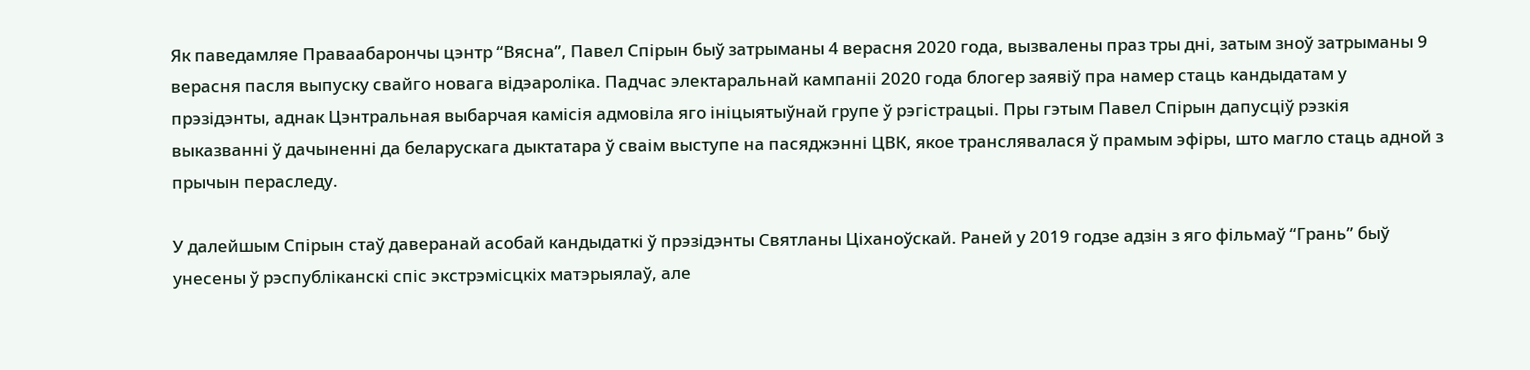Як паведамляе Праваабарончы цэнтр “Вясна”, Павел Спірын быў затрыманы 4 верасня 2020 года, вызвалены праз тры дні, затым зноў затрыманы 9 верасня пасля выпуску свайго новага відэароліка. Падчас электаральнай кампаніі 2020 года блогер заявіў пра намер стаць кандыдатам у прэзідэнты, аднак Цэнтральная выбарчая камісія адмовіла яго ініцыятыўнай групе ў рэгістрацыі. Пры гэтым Павел Спірын дапусціў рэзкія выказванні ў дачыненні да беларускага дыктатара ў сваім выступе на пасяджэнні ЦВК, якое транслявалася ў прамым эфіры, што магло стаць адной з прычын пераследу.

У далейшым Спірын стаў даверанай асобай кандыдаткі ў прэзідэнты Святланы Ціханоўскай. Раней у 2019 годзе адзін з яго фільмаў “Грань” быў унесены ў рэспубліканскі спіс экстрэмісцкіх матэрыялаў, але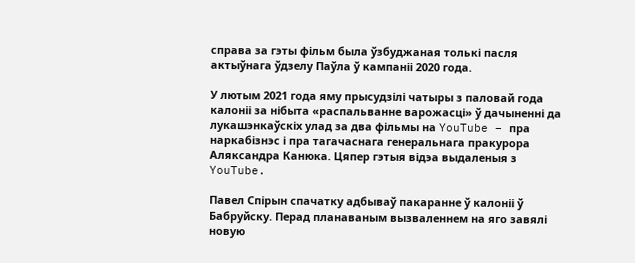справа за гэты фільм была ўзбуджаная толькі пасля актыўнага ўдзелу Паўла ў кампаніі 2020 года.

У лютым 2021 года яму прысудзілі чатыры з паловай года калоніі за нібыта «распальванне варожасці» ў дачыненні да лукашэнкаўскіх улад за два фільмы на YouTube – пра наркабізнэс і пра тагачаснага генеральнага пракурора Аляксандра Канюка. Цяпер гэтыя відэа выдаленыя з YouTube.

Павел Спірын спачатку адбываў пакаранне ў калоніі ў Бабруйску. Перад планаваным вызваленнем на яго завялі новую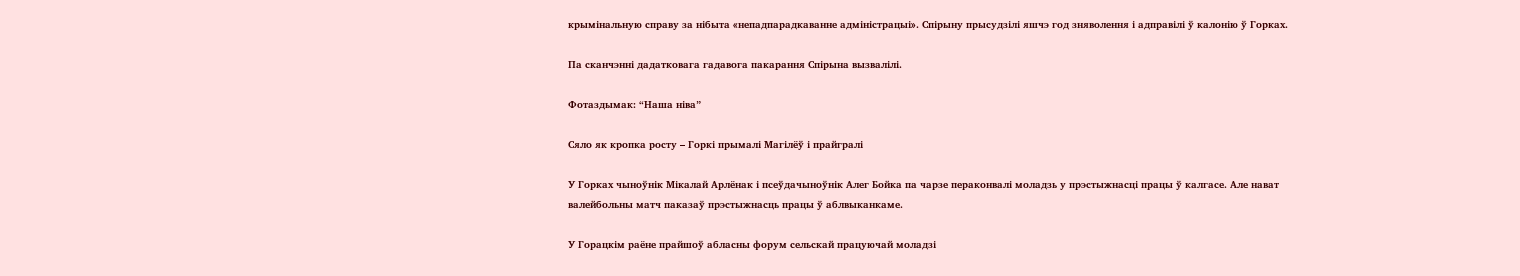крымінальную справу за нібыта «непадпарадкаванне адміністрацыі». Спірыну прысудзілі яшчэ год зняволення і адправілі ў калонію ў Горках.

Па сканчэнні дадатковага гадавога пакарання Спірына вызвалілі.

Фотаздымак: “Наша ніва”

Сяло як кропка росту – Горкі прымалі Магілёў і прайгралі

У Горках чыноўнік Мікалай Арлёнак і псеўдачыноўнік Алег Бойка па чарзе пераконвалі моладзь у прэстыжнасці працы ў калгасе. Але нават валейбольны матч паказаў прэстыжнасць працы ў аблвыканкаме.

У Горацкім раёне прайшоў абласны форум сельскай працуючай моладзі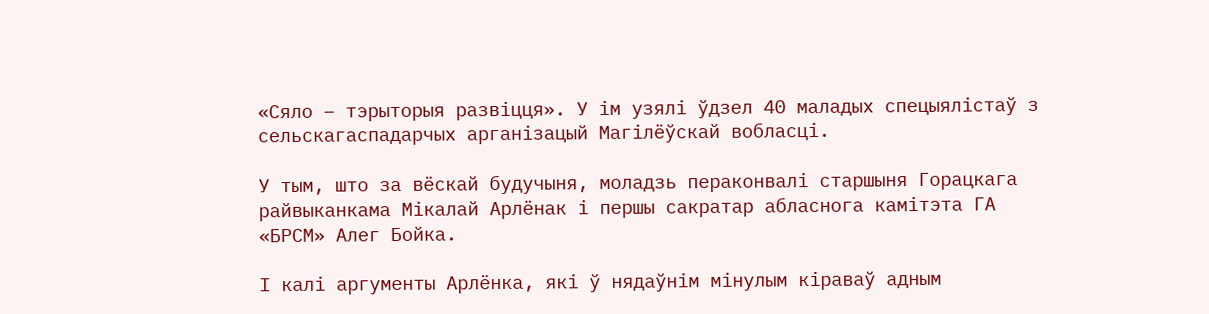«Сяло – тэрыторыя развіцця». У ім узялі ўдзел 40 маладых спецыялістаў з сельскагаспадарчых арганізацый Магілёўскай вобласці.

У тым, што за вёскай будучыня, моладзь пераконвалі старшыня Горацкага райвыканкама Мікалай Арлёнак і першы сакратар абласнога камітэта ГА «БРСМ» Алег Бойка.

І калі аргументы Арлёнка, які ў нядаўнім мінулым кіраваў адным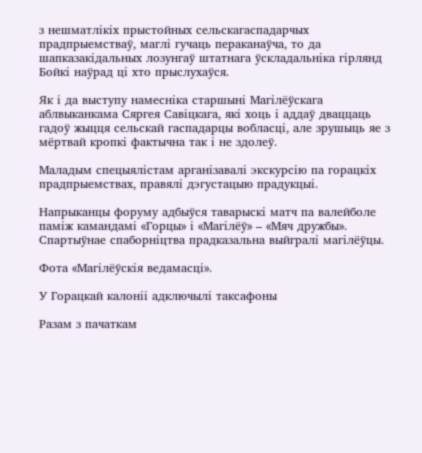з нешматлікіх прыстойных сельскагаспадарчых прадпрыемстваў, маглі гучаць пераканаўча, то да шапказакідальных лозунгаў штатнага ўскладальніка гірлянд Бойкі наўрад ці хто прыслухаўся.

Як і да выступу намесніка старшыні Магілёўскага аблвыканкама Сяргея Савіцкага, які хоць і аддаў дваццаць гадоў жыцця сельскай гаспадарцы вобласці, але зрушыць яе з мёртвай кропкі фактычна так і не здолеў.

Маладым спецыялістам арганізавалі экскурсію па горацкіх прадпрыемствах, правялі дэгустацыю прадукцыі.

Напрыканцы форуму адбыўся таварыскі матч па валейболе паміж камандамі «Горцы» і «Магілёў» – «Мяч дружбы». Спартыўнае спаборніцтва прадказальна выйгралі магілёўцы.

Фота «Магілёўскія ведамасці».

У Горацкай калоніі адключылі таксафоны

Разам з пачаткам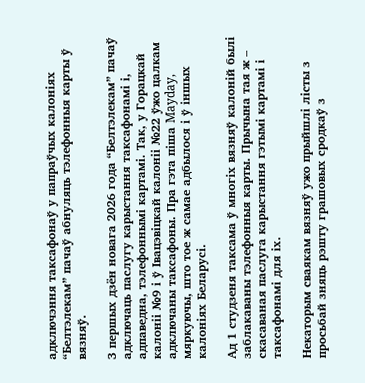адключэння таксафонаў у папраўчых калоніях “Белтэлекам” пачаў абнуляць тэлефонныя карты ў вязняў.

З першых дзён новага 2026 года “Белтэлекам” пачаў адключаць паслугу карыстання таксафонамі і, адпаведна, тэлефоннымі картамі. Так, у Горацкай калоніі №9 і ў Івацэвіцкай калоніі №22 ўжо цалкам адключаны таксафоны. Пра гэта піша Mayday, мяркуючы, што тое ж самае адбылося і ў іншых калоніях Беларусі.

Ад 1 студзеня таксама ў многіх вязняў калоній былі заблакаваны тэлефонныя карты. Прычына тая ж – скасаваная паслуга карыстання гэтымі картамі і таксафонамі для іх.

Некаторым сваякам вязняў ужо прыйшлі лісты з просьбай зняць рэшту грашовых сродкаў з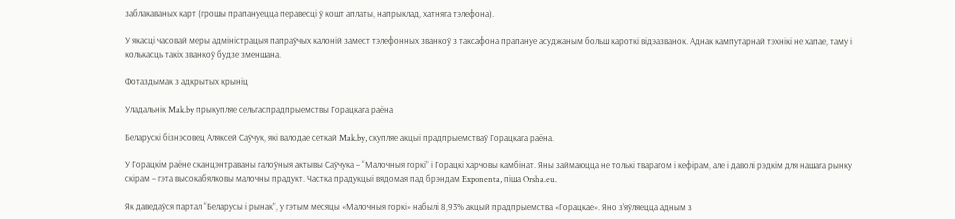заблакаваных карт (грошы прапануецца перавесці ў кошт аплаты, напрыклад, хатняга тэлефона).

У якасці часовай меры адміністрацыя папраўчых калоній замест тэлефонных званкоў з таксафона прапануе асуджаным больш кароткі відэазванок. Аднак кампутарнай тэхнікі не хапае, таму і колькасць такіх званкоў будзе зменшана.

Фотаздымак з адкрытых крыніц

Уладальнік Mak.by прыкупляе сельгаспрадпрыемствы Горацкага раёна

Беларускі бізнэсовец Аляксей Саўчук, які валодае сеткай Mak.by, скупляе акцыі прадпрыемстваў Горацкага раёна.

У Горацкім раёне сканцэнтраваны галоўныя актывы Саўчука – “Малочныя горкі” і Горацкі харчовы камбінат. Яны займаюцца не толькі тварагом і кефірам, але і даволі рэдкім для нашага рынку скірам – гэта высокабялковы малочны прадукт. Частка прадукцыі вядомая пад брэндам Exponenta, піша Orsha.eu.

Як даведаўся партал “Беларусы і рынак”, у гэтым месяцы «Малочныя горкі» набылі 8,93% акцый прадпрыемства «Горацкае». Яно з’яўляецца адным з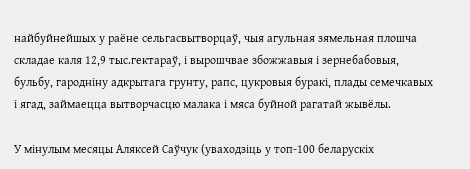найбуйнейшых у раёне сельгасвытворцаў, чыя агульная зямельная плошча складае каля 12,9 тыс.гектараў, і вырошчвае збожжавыя і зернебабовыя, бульбу, гародніну адкрытага грунту, рапс, цукровыя буракі, плады семечкавых і ягад, займаецца вытворчасцю малака і мяса буйной рагатай жывёлы.

У мінулым месяцы Аляксей Саўчук (уваходзіць у топ-100 беларускіх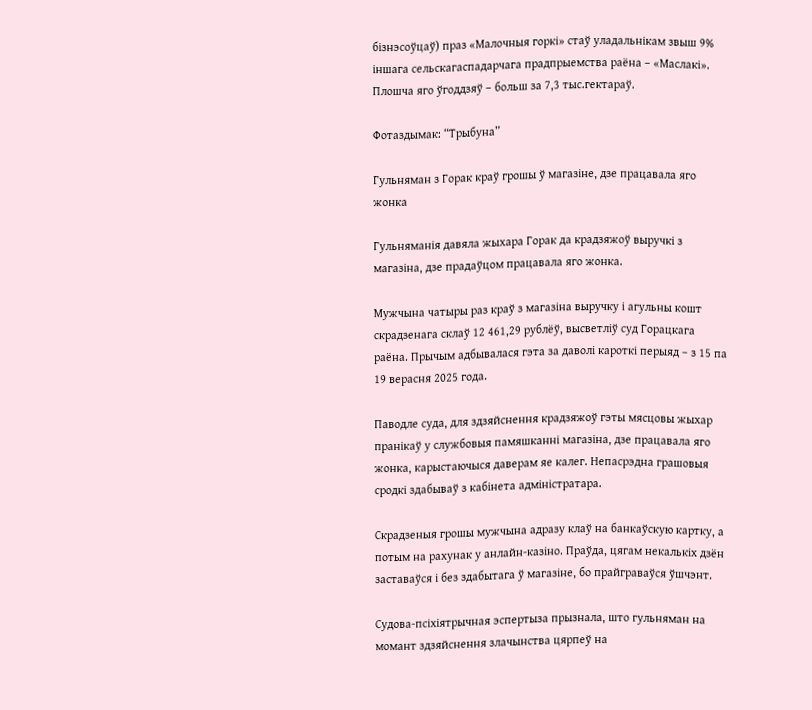бізнэсоўцаў) праз «Малочныя горкі» стаў уладальнікам звыш 9% іншага сельскагаспадарчага прадпрыемства раёна – «Маслакі». Плошча яго ўгоддзяў – больш за 7,3 тыс.гектараў.

Фотаздымак: “Трыбуна”

Гульняман з Горак краў грошы ў магазіне, дзе працавала яго жонка

Гульняманія давяла жыхара Горак да крадзяжоў выручкі з магазіна, дзе прадаўцом працавала яго жонка.

Мужчына чатыры раз краў з магазіна выручку і агульны кошт скрадзенага склаў 12 461,29 рублёў, высветліў суд Горацкага раёна. Прычым адбывалася гэта за даволі кароткі перыяд – з 15 па 19 верасня 2025 года.

Паводле суда, для здзяйснення крадзяжоў гэты мясцовы жыхар пранікаў у службовыя памяшканні магазіна, дзе працавала яго жонка, карыстаючыся даверам яе калег. Непасрэдна грашовыя сродкі здабываў з кабінета адміністратара.

Скрадзеныя грошы мужчына адразу клаў на банкаўскую картку, а потым на рахунак у анлайн-казіно. Праўда, цягам некалькіх дзён заставаўся і без здабытага ў магазіне, бо прайграваўся ўшчэнт.

Судова-псіхіятрычная эспертыза прызнала, што гульняман на момант здзяйснення злачынства цярпеў на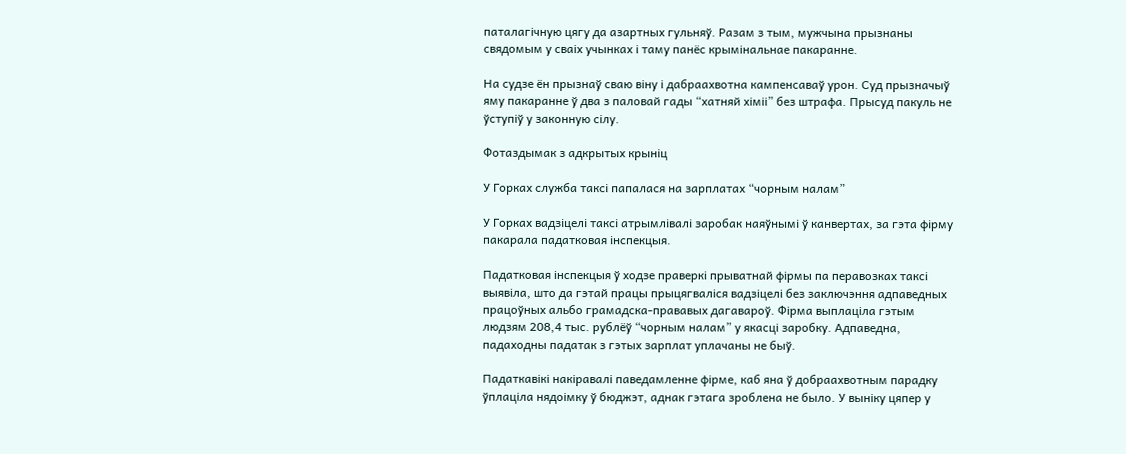паталагічную цягу да азартных гульняў. Разам з тым, мужчына прызнаны свядомым у сваіх учынках і таму панёс крымінальнае пакаранне.

На судзе ён прызнаў сваю віну і дабраахвотна кампенсаваў урон. Суд прызначыў яму пакаранне ў два з паловай гады “хатняй хіміі” без штрафа. Прысуд пакуль не ўступіў у законную сілу.

Фотаздымак з адкрытых крыніц

У Горках служба таксі папалася на зарплатах “чорным налам”

У Горках вадзіцелі таксі атрымлівалі заробак наяўнымі ў канвертах, за гэта фірму пакарала падатковая інспекцыя.

Падатковая інспекцыя ў ходзе праверкі прыватнай фірмы па перавозках таксі выявіла, што да гэтай працы прыцягваліся вадзіцелі без заключэння адпаведных працоўных альбо грамадска-прававых дагавароў. Фірма выплаціла гэтым людзям 208,4 тыс. рублёў “чорным налам” у якасці заробку. Адпаведна, падаходны падатак з гэтых зарплат уплачаны не быў.

Падаткавікі накіравалі паведамленне фірме, каб яна ў добраахвотным парадку ўплаціла нядоімку ў бюджэт, аднак гэтага зроблена не было. У выніку цяпер у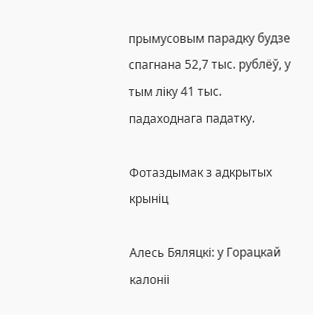прымусовым парадку будзе спагнана 52,7 тыс. рублёў, у тым ліку 41 тыс. падаходнага падатку.

Фотаздымак з адкрытых крыніц

Алесь Бяляцкі: у Горацкай калоніі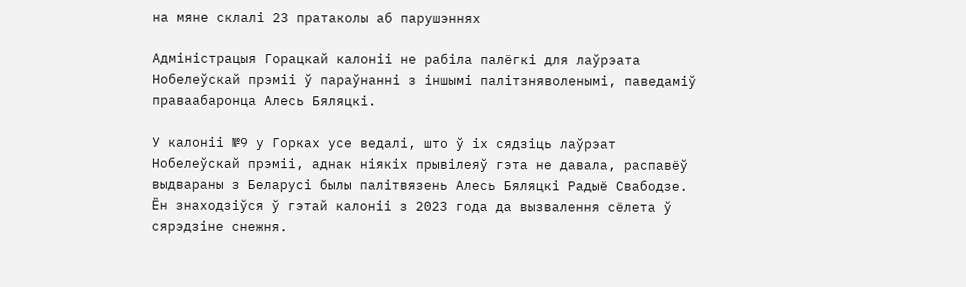на мяне склалі 23 пратаколы аб парушэннях

Адміністрацыя Горацкай калоніі не рабіла палёгкі для лаўрэата Нобелеўскай прэміі ў параўнанні з іншымі палітзняволенымі, паведаміў праваабаронца Алесь Бяляцкі.

У калоніі №9 у Горках усе ведалі, што ў іх сядзіць лаўрэат Нобелеўскай прэміі, аднак ніякіх прывілеяў гэта не давала, распавёў выдвараны з Беларусі былы палітвязень Алесь Бяляцкі Радыё Свабодзе. Ён знаходзіўся ў гэтай калоніі з 2023 года да вызвалення сёлета ў сярэдзіне снежня.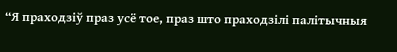“Я праходзіў праз усё тое, праз што праходзілі палітычныя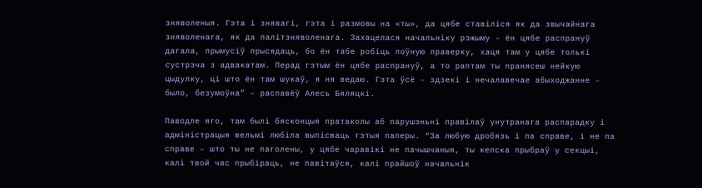зняволеныя. Гэта і знявагі, гэта і размовы на «ты», да цябе ставіліся як да звычайнага зняволенага, як да палітзняволенага. Захацелася начальніку рэжыму – ён цябе распрануў дагала, прымусіў прысядаць, бо ён табе робіць поўную праверку, хаця там у цябе толькі сустрэча з адвакатам. Перад гэтым ён цябе распрануў, а то раптам ты пранясеш нейкую цыдулку, ці што ён там шукаў, я ня ведаю. Гэта ўсё – здзекі і нечалавечае абыходжанне – было, безумоўна” – распавёў Алесь Бяляцкі.

Паводле яго, там былі бясконцыя пратаколы аб парушэньні правілаў унутранага распарадку і адміністрацыя вельмі любіла выпісваць гэтыя паперы. “За любую дробязь і па справе, і не па справе – што ты не паголены, у цябе чаравікі не пачышчаныя, ты кепска прыбраў у секцыі, калі твой час прыбіраць, не павітаўся, калі прайшоў начальнік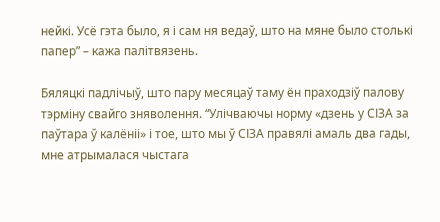нейкі. Усё гэта было, я і сам ня ведаў, што на мяне было столькі папер” – кажа палітвязень.

Бяляцкі падлічыў, што пару месяцаў таму ён праходзіў палову тэрміну свайго зняволення. “Улічваючы норму «дзень у СІЗА за паўтара ў калёніі» і тое, што мы ў СІЗА правялі амаль два гады, мне атрымалася чыстага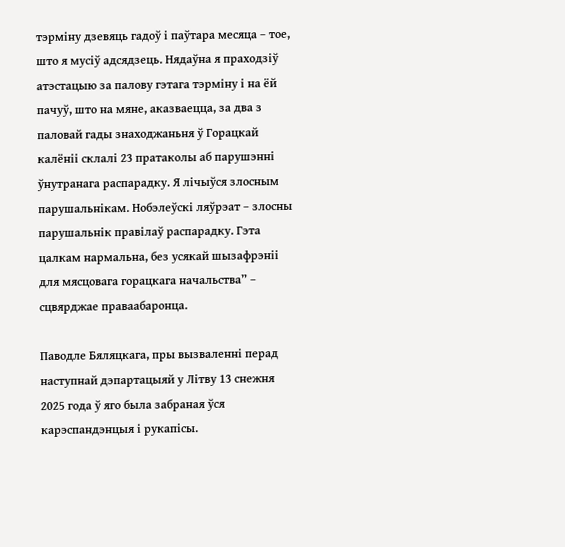тэрміну дзевяць гадоў і паўтара месяца – тое, што я мусіў адсядзець. Нядаўна я праходзіў атэстацыю за палову гэтага тэрміну і на ёй пачуў, што на мяне, аказваецца, за два з паловай гады знаходжаньня ў Горацкай калёніі склалі 23 пратаколы аб парушэнні ўнутранага распарадку. Я лічыўся злосным парушальнікам. Нобэлеўскі ляўрэат – злосны парушальнік правілаў распарадку. Гэта цалкам нармальна, без усякай шызафрэніі для мясцовага горацкага начальства” – сцвярджае праваабаронца.

Паводле Бяляцкага, пры вызваленні перад наступнай дэпартацыяй у Літву 13 снежня 2025 года ў яго была забраная ўся карэспандэнцыя і рукапісы.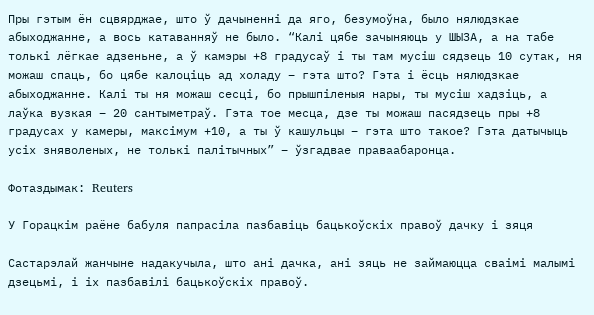Пры гэтым ён сцвярджае, што ў дачыненні да яго, безумоўна, было нялюдзкае абыходжанне, а вось катаванняў не было. “Калі цябе зачыняюць у ШЫЗА, а на табе толькі лёгкае адзеньне, а ў камэры +8 градусаў і ты там мусіш сядзець 10 сутак, ня можаш спаць, бо цябе калоціць ад холаду – гэта што? Гэта і ёсць нялюдзкае абыходжанне. Калі ты ня можаш сесці, бо прышпіленыя нары, ты мусіш хадзіць, а лаўка вузкая – 20 сантыметраў. Гэта тое месца, дзе ты можаш пасядзець пры +8 градусах у камеры, максімум +10, а ты ў кашульцы – гэта што такое? Гэта датычыць усіх зняволеных, не толькі палітычных” – ўзгадвае праваабаронца.

Фотаздымак: Reuters

У Горацкім раёне бабуля папрасіла пазбавіць бацькоўскіх правоў дачку і зяця

Састарэлай жанчыне надакучыла, што ані дачка, ані зяць не займаюцца сваімі малымі дзецьмі, і іх пазбавілі бацькоўскіх правоў.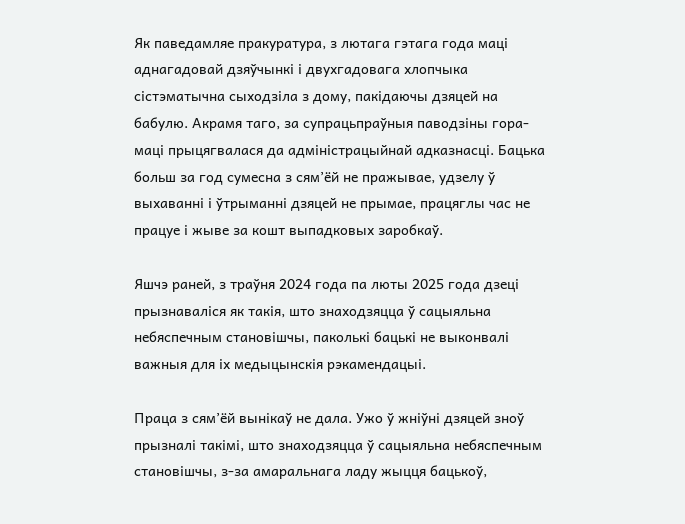Як паведамляе пракуратура, з лютага гэтага года маці аднагадовай дзяўчынкі і двухгадовага хлопчыка сістэматычна сыходзіла з дому, пакідаючы дзяцей на бабулю. Акрамя таго, за супрацьпраўныя паводзіны гора-маці прыцягвалася да адміністрацыйнай адказнасці. Бацька больш за год сумесна з сям’ёй не пражывае, удзелу ў выхаванні і ўтрыманні дзяцей не прымае, працяглы час не працуе і жыве за кошт выпадковых заробкаў.

Яшчэ раней, з траўня 2024 года па люты 2025 года дзеці прызнаваліся як такія, што знаходзяцца ў сацыяльна небяспечным становішчы, паколькі бацькі не выконвалі важныя для іх медыцынскія рэкамендацыі.

Праца з сям’ёй вынікаў не дала. Ужо ў жніўні дзяцей зноў прызналі такімі, што знаходзяцца ў сацыяльна небяспечным становішчы, з-за амаральнага ладу жыцця бацькоў,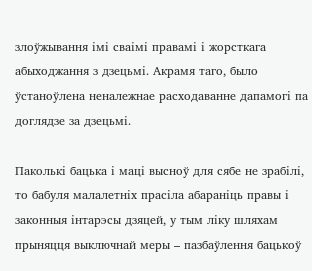злоўжывання імі сваімі правамі і жорсткага абыходжання з дзецьмі. Акрамя таго, было ўстаноўлена неналежнае расходаванне дапамогі па доглядзе за дзецьмі.

Паколькі бацька і маці высноў для сябе не зрабілі, то бабуля малалетніх прасіла абараніць правы і законныя інтарэсы дзяцей, у тым ліку шляхам прыняцця выключнай меры – пазбаўлення бацькоў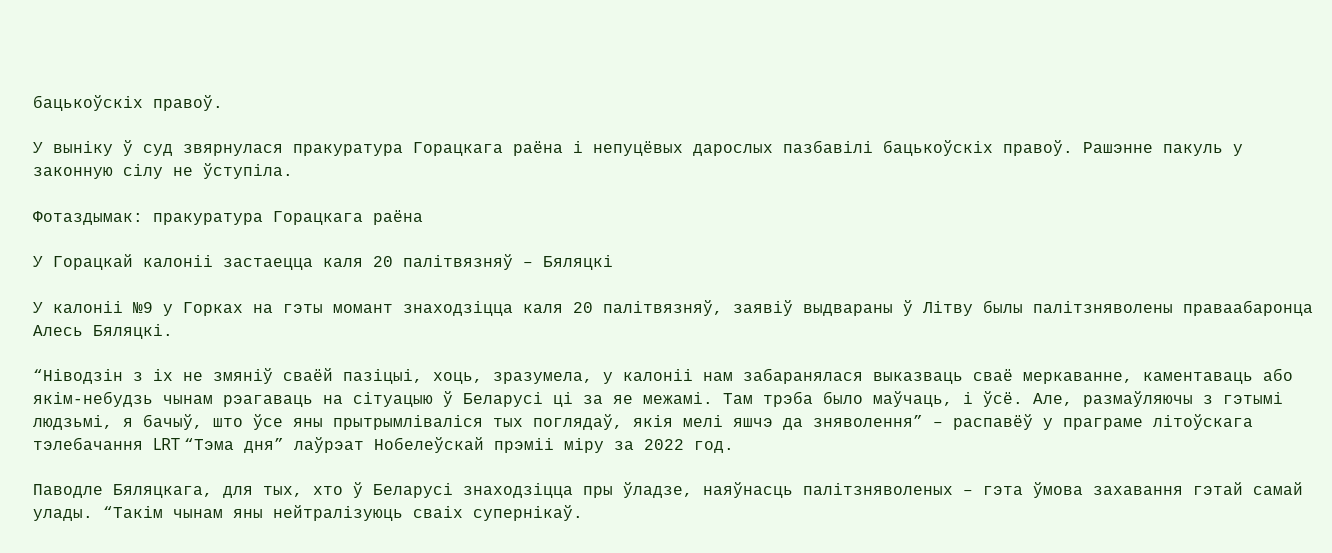бацькоўскіх правоў.

У выніку ў суд звярнулася пракуратура Горацкага раёна і непуцёвых дарослых пазбавілі бацькоўскіх правоў. Рашэнне пакуль у законную сілу не ўступіла.

Фотаздымак: пракуратура Горацкага раёна

У Горацкай калоніі застаецца каля 20 палітвязняў – Бяляцкі

У калоніі №9 у Горках на гэты момант знаходзіцца каля 20 палітвязняў, заявіў выдвараны ў Літву былы палітзняволены праваабаронца Алесь Бяляцкі.

“Ніводзін з іх не змяніў сваёй пазіцыі, хоць, зразумела, у калоніі нам забаранялася выказваць сваё меркаванне, каментаваць або якім-небудзь чынам рэагаваць на сітуацыю ў Беларусі ці за яе межамі. Там трэба было маўчаць, і ўсё. Але, размаўляючы з гэтымі людзьмі, я бачыў, што ўсе яны прытрымліваліся тых поглядаў, якія мелі яшчэ да зняволення” – распавёў у праграме літоўскага тэлебачання LRT “Тэма дня” лаўрэат Нобелеўскай прэміі міру за 2022 год.

Паводле Бяляцкага, для тых, хто ў Беларусі знаходзіцца пры ўладзе, наяўнасць палітзняволеных – гэта ўмова захавання гэтай самай улады. “Такім чынам яны нейтралізуюць сваіх супернікаў.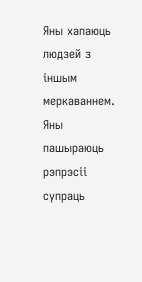Яны хапаюць людзей з іншым меркаваннем. Яны пашыраюць рэпрэсіі супраць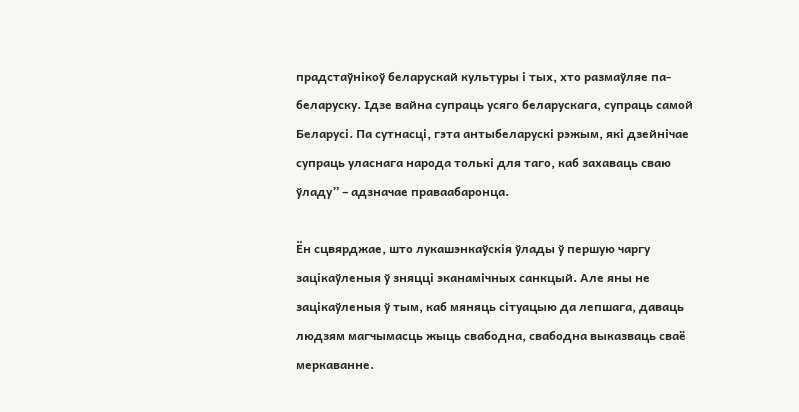прадстаўнікоў беларускай культуры і тых, хто размаўляе па-беларуску. Ідзе вайна супраць усяго беларускага, супраць самой Беларусі. Па сутнасці, гэта антыбеларускі рэжым, які дзейнічае супраць уласнага народа толькі для таго, каб захаваць сваю ўладу” – адзначае праваабаронца.

Ён сцвярджае, што лукашэнкаўскія ўлады ў першую чаргу зацікаўленыя ў зняцці эканамічных санкцый. Але яны не зацікаўленыя ў тым, каб мяняць сітуацыю да лепшага, даваць людзям магчымасць жыць свабодна, свабодна выказваць сваё меркаванне.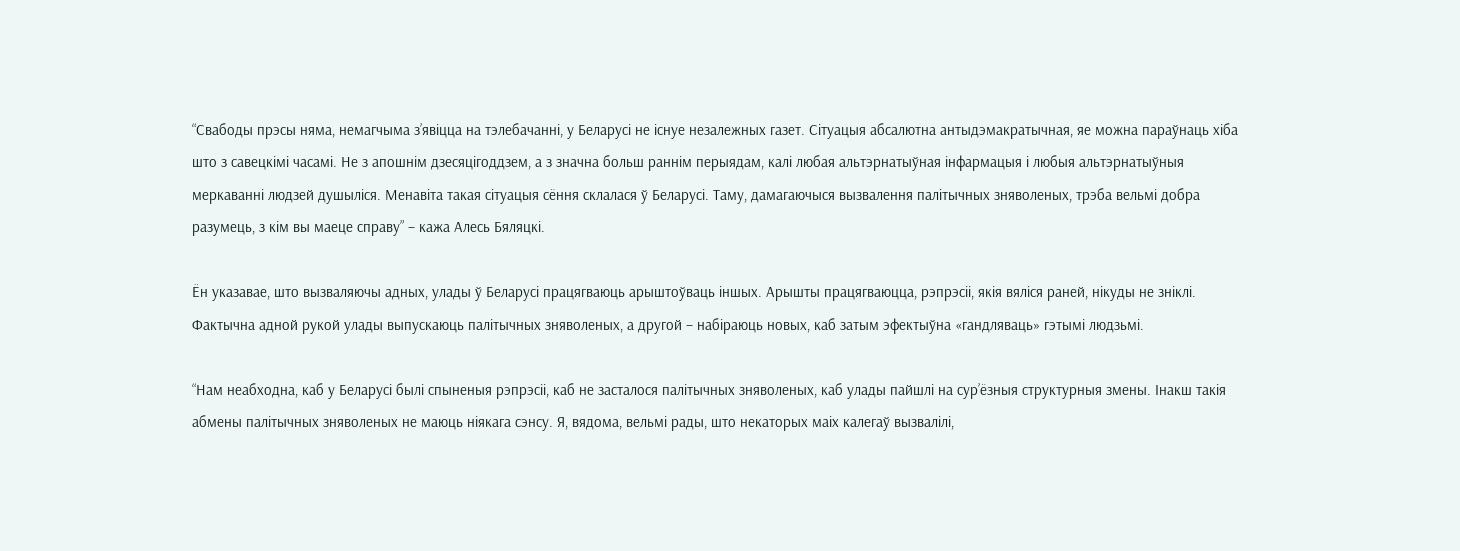“Свабоды прэсы няма, немагчыма з’явіцца на тэлебачанні, у Беларусі не існуе незалежных газет. Сітуацыя абсалютна антыдэмакратычная, яе можна параўнаць хіба што з савецкімі часамі. Не з апошнім дзесяцігоддзем, а з значна больш раннім перыядам, калі любая альтэрнатыўная інфармацыя і любыя альтэрнатыўныя меркаванні людзей душыліся. Менавіта такая сітуацыя сёння склалася ў Беларусі. Таму, дамагаючыся вызвалення палітычных зняволеных, трэба вельмі добра разумець, з кім вы маеце справу” – кажа Алесь Бяляцкі.

Ён указавае, што вызваляючы адных, улады ў Беларусі працягваюць арыштоўваць іншых. Арышты працягваюцца, рэпрэсіі, якія вяліся раней, нікуды не зніклі. Фактычна адной рукой улады выпускаюць палітычных зняволеных, а другой – набіраюць новых, каб затым эфектыўна «гандляваць» гэтымі людзьмі.

“Нам неабходна, каб у Беларусі былі спыненыя рэпрэсіі, каб не засталося палітычных зняволеных, каб улады пайшлі на сур’ёзныя структурныя змены. Інакш такія абмены палітычных зняволеных не маюць ніякага сэнсу. Я, вядома, вельмі рады, што некаторых маіх калегаў вызвалілі,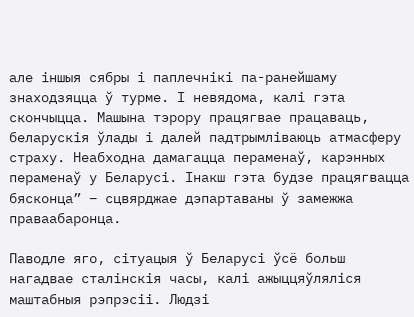але іншыя сябры і паплечнікі па-ранейшаму знаходзяцца ў турме. І невядома, калі гэта скончыцца. Машына тэрору працягвае працаваць, беларускія ўлады і далей падтрымліваюць атмасферу страху. Неабходна дамагацца пераменаў, карэнных пераменаў у Беларусі. Інакш гэта будзе працягвацца бясконца” – сцвярджае дэпартаваны ў замежжа праваабаронца.

Паводле яго, сітуацыя ў Беларусі ўсё больш нагадвае сталінскія часы, калі ажыццяўляліся маштабныя рэпрэсіі. Людзі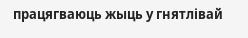працягваюць жыць у гнятлівай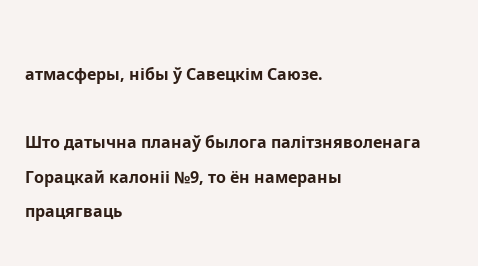атмасферы, нібы ў Савецкім Саюзе.

Што датычна планаў былога палітзняволенага Горацкай калоніі №9, то ён намераны працягваць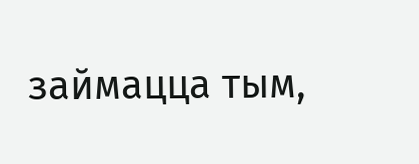займацца тым,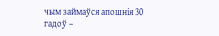чым займаўся апошнія 30 гадоў –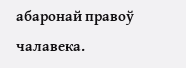абаронай правоў чалавека.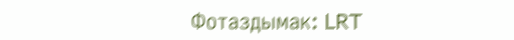Фотаздымак: LRT